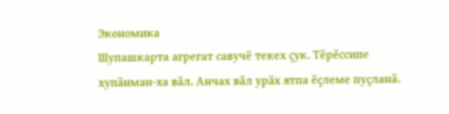Экономика
Шупашкарта агрегат савучӗ текех ҫук. Тӗрӗссипе хупӑнман-ха вӑл. Анчах вӑл урӑх ятпа ӗҫлеме пуҫланӑ.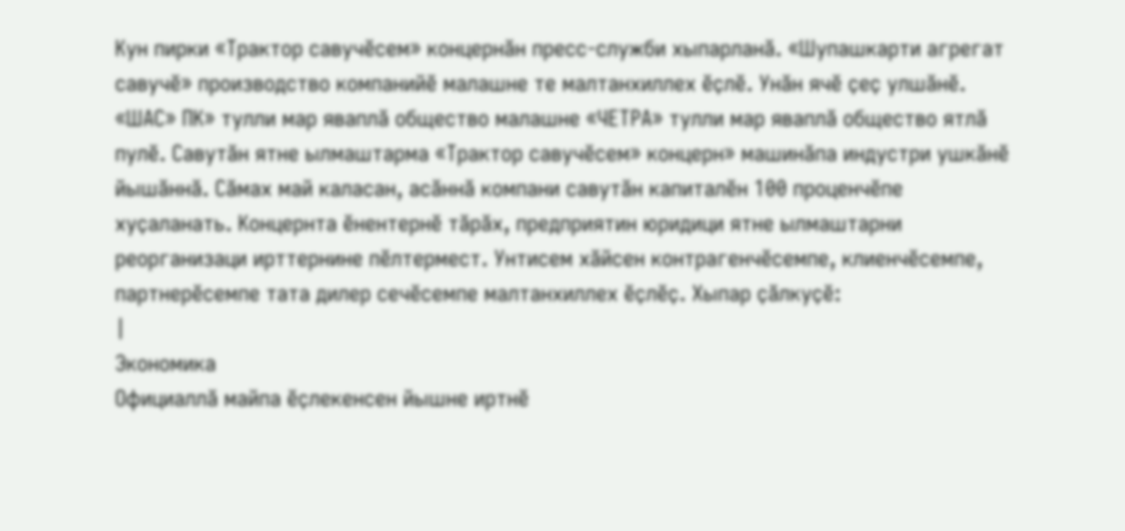Кун пирки «Трактор савучӗсем» концернӑн пресс-служби хыпарланӑ. «Шупашкарти агрегат савучӗ» производство компанийӗ малашне те малтанхиллех ӗҫлӗ. Унӑн ячӗ ҫеҫ улшӑнӗ. «ШАС» ПК» тулли мар яваплӑ общество малашне «ЧЕТРА» тулли мар яваплӑ общество ятлӑ пулӗ. Савутӑн ятне ылмаштарма «Трактор савучӗсем» концерн» машинӑпа индустри ушкӑнӗ йышӑннӑ. Сӑмах май каласан, асӑннӑ компани савутӑн капиталӗн 100 проценчӗпе хуҫаланать. Концернта ӗнентернӗ тӑрӑх, предприятин юридици ятне ылмаштарни реорганизаци ирттернине пӗлтермест. Унтисем хӑйсен контрагенчӗсемпе, клиенчӗсемпе, партнерӗсемпе тата дилер сечӗсемпе малтанхиллех ӗҫлӗҫ. Хыпар ҫӑлкуҫӗ:
|
Экономика
Официаллӑ майпа ӗҫлекенсен йышне иртнӗ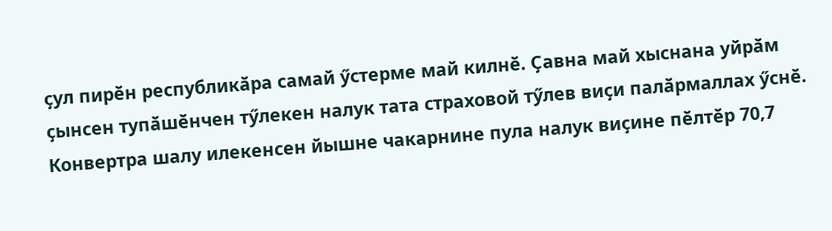ҫул пирӗн республикӑра самай ӳстерме май килнӗ. Ҫавна май хыснана уйрӑм ҫынсен тупӑшӗнчен тӳлекен налук тата страховой тӳлев виҫи палӑрмаллах ӳснӗ. Конвертра шалу илекенсен йышне чакарнине пула налук виҫине пӗлтӗр 70,7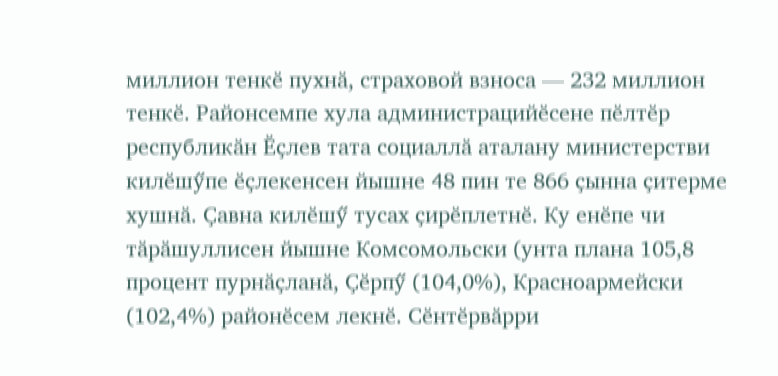миллион тенкӗ пухнӑ, страховой взноса — 232 миллион тенкӗ. Районсемпе хула администрацийӗсене пӗлтӗр республикӑн Ӗҫлев тата социаллӑ аталану министерстви килӗшӳпе ӗҫлекенсен йышне 48 пин те 866 ҫынна ҫитерме хушнӑ. Ҫавна килӗшӳ тусах ҫирӗплетнӗ. Ку енӗпе чи тӑрӑшуллисен йышне Комсомольски (унта плана 105,8 процент пурнӑҫланӑ, Ҫӗрпӳ (104,0%), Красноармейски (102,4%) районӗсем лекнӗ. Сӗнтӗрвӑрри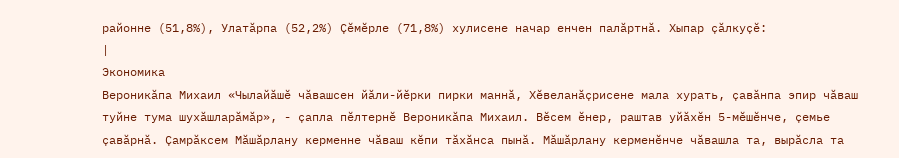районне (51,8%), Улатӑрпа (52,2%) Ҫӗмӗрле (71,8%) хулисене начар енчен палӑртнӑ. Хыпар ҫӑлкуҫӗ:
|
Экономика
Вероникӑпа Михаил «Чылайӑшӗ чӑвашсен йӑли-йӗрки пирки маннӑ, Хӗвеланӑҫрисене мала хурать, ҫавӑнпа эпир чӑваш туйне тума шухӑшларӑмӑр», - ҫапла пӗлтернӗ Вероникӑпа Михаил. Вӗсем ӗнер, раштав уйӑхӗн 5-мӗшӗнче, ҫемье ҫавӑрнӑ. Ҫамрӑксем Мӑшӑрлану керменне чӑваш кӗпи тӑхӑнса пынӑ. Мӑшӑрлану керменӗнче чӑвашла та, вырӑсла та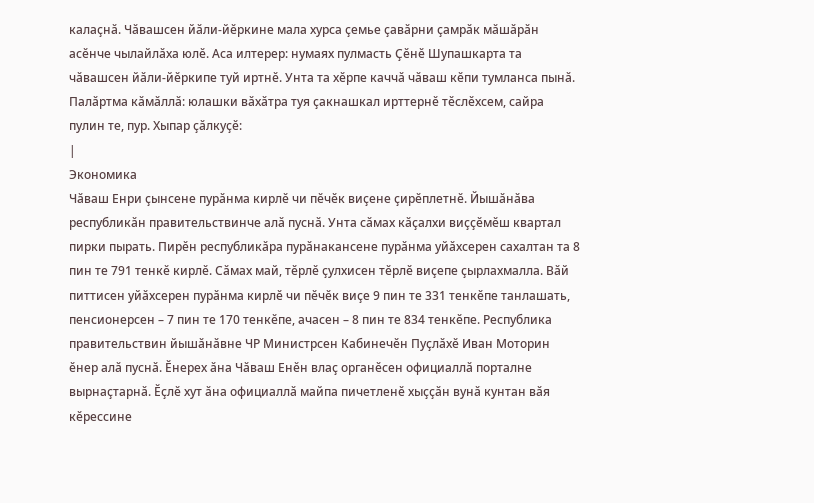калаҫнӑ. Чӑвашсен йӑли-йӗркине мала хурса ҫемье ҫавӑрни ҫамрӑк мӑшӑрӑн асӗнче чылайлӑха юлӗ. Аса илтерер: нумаях пулмасть Ҫӗнӗ Шупашкарта та чӑвашсен йӑли-йӗркипе туй иртнӗ. Унта та хӗрпе каччӑ чӑваш кӗпи тумланса пынӑ. Палӑртма кӑмӑллӑ: юлашки вӑхӑтра туя ҫакнашкал ирттернӗ тӗслӗхсем, сайра пулин те, пур. Хыпар ҫӑлкуҫӗ:
|
Экономика
Чӑваш Енри ҫынсене пурӑнма кирлӗ чи пӗчӗк виҫене ҫирӗплетнӗ. Йышӑнӑва республикӑн правительствинче алӑ пуснӑ. Унта сӑмах кӑҫалхи виҫҫӗмӗш квартал пирки пырать. Пирӗн республикӑра пурӑнакансене пурӑнма уйӑхсерен сахалтан та 8 пин те 791 тенкӗ кирлӗ. Сӑмах май, тӗрлӗ ҫулхисен тӗрлӗ виҫепе ҫырлахмалла. Вӑй питтисен уйӑхсерен пурӑнма кирлӗ чи пӗчӗк виҫе 9 пин те 331 тенкӗпе танлашать, пенсионерсен – 7 пин те 170 тенкӗпе, ачасен – 8 пин те 834 тенкӗпе. Республика правительствин йышӑнӑвне ЧР Министрсен Кабинечӗн Пуҫлӑхӗ Иван Моторин ӗнер алӑ пуснӑ. Ӗнерех ӑна Чӑваш Енӗн влаҫ органӗсен официаллӑ порталне вырнаҫтарнӑ. Ӗҫлӗ хут ӑна официаллӑ майпа пичетленӗ хыҫҫӑн вунӑ кунтан вӑя кӗрессине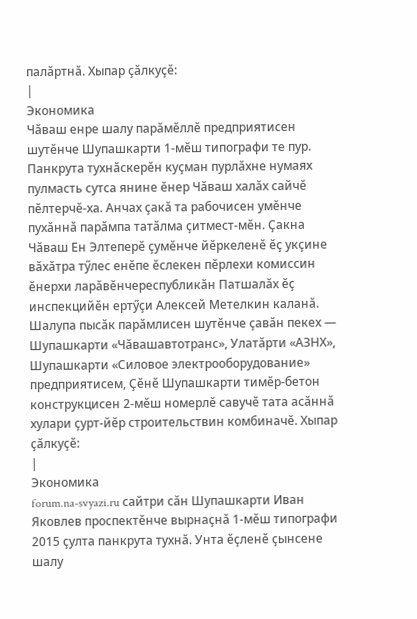палӑртнӑ. Хыпар ҫӑлкуҫӗ:
|
Экономика
Чӑваш енре шалу парӑмӗллӗ предприятисен шутӗнче Шупашкарти 1-мӗш типографи те пур. Панкрута тухнӑскерӗн куҫман пурлӑхне нумаях пулмасть сутса янине ӗнер Чӑваш халӑх сайчӗ пӗлтерчӗ-ха. Анчах ҫакӑ та рабочисен умӗнче пухӑннӑ парӑмпа татӑлма ҫитмест-мӗн. Ҫакна Чӑваш Ен Элтеперӗ ҫумӗнче йӗркеленӗ ӗҫ укҫине вӑхӑтра тӳлес енӗпе ӗслекен пӗрлехи комиссин ӗнерхи ларӑвӗнчереспубликӑн Патшалӑх ӗҫ инспекцийӗн ертӳҫи Алексей Метелкин каланӑ. Шалупа пысӑк парӑмлисен шутӗнче ҫавӑн пекех — Шупашкарти «Чӑвашавтотранс», Улатӑрти «АЗНХ», Шупашкарти «Силовое электрооборудование» предприятисем, Ҫӗнӗ Шупашкарти тимӗр-бетон конструкцисен 2-мӗш номерлӗ савучӗ тата асӑннӑ хулари ҫурт-йӗр строительствин комбиначӗ. Хыпар ҫӑлкуҫӗ:
|
Экономика
forum.na-svyazi.ru сайтри сӑн Шупашкарти Иван Яковлев проспектӗнче вырнаҫнӑ 1-мӗш типографи 2015 ҫулта панкрута тухнӑ. Унта ӗҫленӗ ҫынсене шалу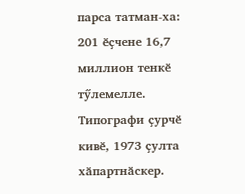парса татман-ха: 201 ӗҫчене 16,7 миллион тенкӗ тӳлемелле. Типографи ҫурчӗ кивӗ, 1973 ҫулта хӑпартнӑскер.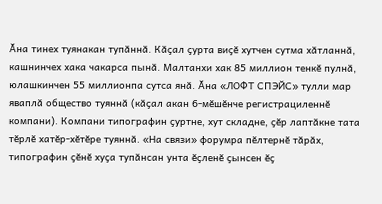Ӑна тинех туянакан тупӑннӑ. Кӑҫал ҫурта виҫӗ хутчен сутма хӑтланнӑ, кашнинчех хака чакарса пынӑ. Малтанхи хак 85 миллион тенкӗ пулнӑ, юлашкинчен 55 миллионпа сутса янӑ. Ӑна «ЛОФТ СПЭЙС» тулли мар яваплӑ общество туяннӑ (кӑҫал акан 6-мӗшӗнче регистрациленнӗ компани). Компани типографин ҫуртне, хут складне, ҫӗр лаптӑкне тата тӗрлӗ хатӗр-хӗтӗре туяннӑ. «На связи» форумра пӗлтернӗ тӑрӑх, типографин ҫӗнӗ хуҫа тупӑнсан унта ӗҫленӗ ҫынсен ӗҫ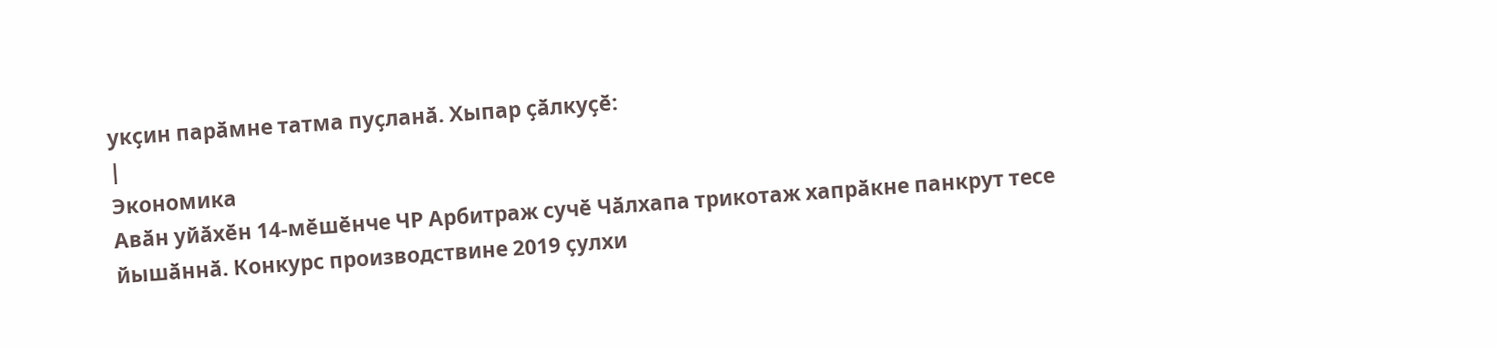укҫин парӑмне татма пуҫланӑ. Хыпар ҫӑлкуҫӗ:
|
Экономика
Авӑн уйӑхӗн 14-мӗшӗнче ЧР Арбитраж сучӗ Чӑлхапа трикотаж хапрӑкне панкрут тесе йышӑннӑ. Конкурс производствине 2019 ҫулхи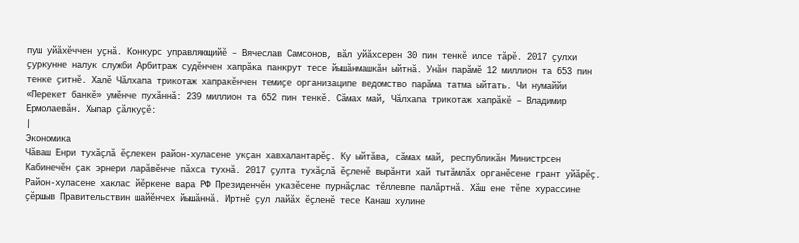пуш уйӑхӗччен уҫнӑ. Конкурс управляющийӗ – Вячеслав Самсонов, вӑл уйӑхсерен 30 пин тенкӗ илсе тӑрӗ. 2017 ҫулхи ҫуркунне налук служби Арбитраж судӗнчен хапрӑка панкрут тесе йышӑнмашкӑн ыйтнӑ. Унӑн парӑмӗ 12 миллион та 653 пин тенке ҫитнӗ. Халӗ Чӑлхапа трикотаж хапракӗнчен темиҫе организаципе ведомство парӑма татма ыйтать. Чи нумаййи «Перекет банкӗ» умӗнче пухӑннӑ: 239 миллион та 652 пин тенкӗ. Сӑмах май, Чӑлхапа трикотаж хапрӑкӗ – Владимир Ермолаевӑн. Хыпар ҫӑлкуҫӗ:
|
Экономика
Чӑваш Енри тухӑҫлӑ ӗҫлекен район-хуласене укҫан хавхалантарӗҫ. Ку ыйтӑва, сӑмах май, республикӑн Министрсен Кабинечӗн ҫак эрнери ларӑвӗнче пӑхса тухнӑ. 2017 ҫулта тухӑҫлӑ ӗҫленӗ вырӑнти хай тытӑмлӑх органӗсене грант уйӑрӗҫ. Район-хуласене хаклас йӗркене вара РФ Президенчӗн указӗсене пурнӑҫлас тӗллевпе палӑртнӑ. Хӑш ене тӗпе хурассине ҫӗршыв Правительствин шайӗнчех йышӑннӑ. Иртнӗ ҫул лайӑх ӗҫленӗ тесе Канаш хулине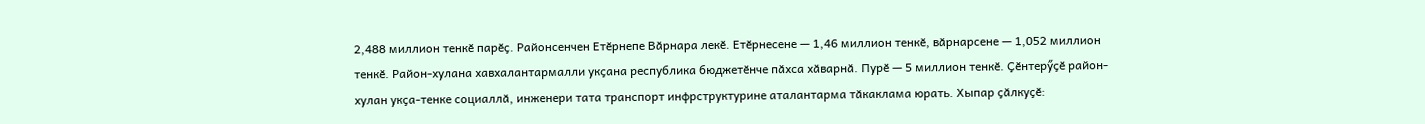2,488 миллион тенкӗ парӗҫ. Районсенчен Етӗрнепе Вӑрнара лекӗ. Етӗрнесене — 1,46 миллион тенкӗ, вӑрнарсене — 1,052 миллион тенкӗ. Район-хулана хавхалантармалли укҫана республика бюджетӗнче пӑхса хӑварнӑ. Пурӗ — 5 миллион тенкӗ. Ҫӗнтерӳҫӗ район-хулан укҫа-тенке социаллӑ, инженери тата транспорт инфрструктурине аталантарма тӑкаклама юрать. Хыпар ҫӑлкуҫӗ: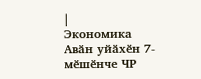|
Экономика
Авӑн уйӑхӗн 7-мӗшӗнче ЧР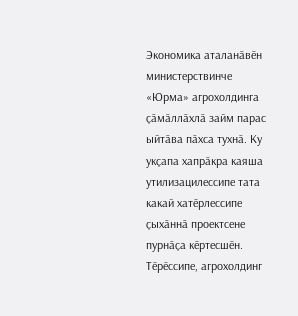Экономика аталанӑвӗн министерствинче «Юрма» агрохолдинга ҫӑмӑллӑхлӑ займ парас ыйтӑва пӑхса тухнӑ. Ку укҫапа хапрӑкра каяша утилизацилессипе тата какай хатӗрлессипе ҫыхӑннӑ проектсене пурнӑҫа кӗртесшӗн. Тӗрӗссипе, агрохолдинг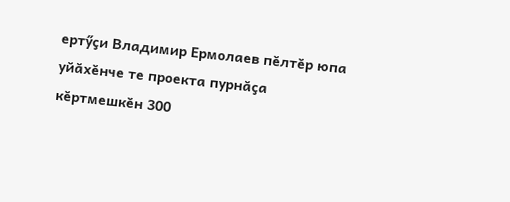ертӳҫи Владимир Ермолаев пӗлтӗр юпа уйӑхӗнче те проекта пурнӑҫа кӗртмешкӗн 300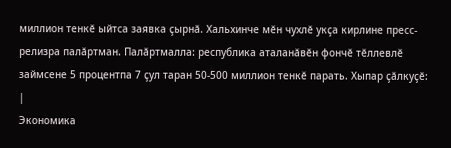миллион тенкӗ ыйтса заявка ҫырнӑ. Хальхинче мӗн чухлӗ укҫа кирлине пресс-релизра палӑртман. Палӑртмалла: республика аталанӑвӗн фончӗ тӗллевлӗ займсене 5 процентпа 7 ҫул таран 50-500 миллион тенкӗ парать. Хыпар ҫӑлкуҫӗ:
|
Экономика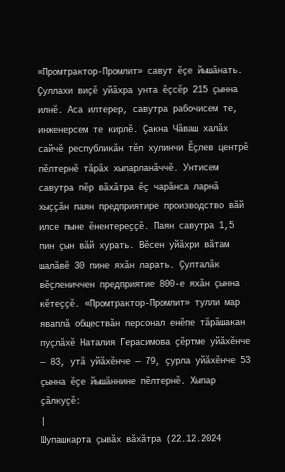«Промтрактор-Промлит» савут ӗҫе йышӑнать. Ҫуллахи виҫӗ уйӑхра унта ӗҫсӗр 215 ҫынна илнӗ. Аса илтерер, савутра рабочисем те, инженерсем те кирлӗ. Ҫакна Чӑваш халӑх сайчӗ республикӑн тӗп хулинчи Ӗҫлев центрӗ пӗлтернӗ тӑрӑх хыпарланӑччӗ. Унтисем савутра пӗр вӑхӑтра ӗҫ чарӑнса ларнӑ хыҫҫӑн паян предприятире производство вӑй илсе пыне ӗнентереҫҫӗ. Паян савутра 1,5 пин ҫын вӑй хурать. Вӗсен уйӑхри вӑтам шалӑвӗ 30 пине яхӑн ларать. Ҫулталӑк вӗҫлениччен предприятие 800-е яхӑн ҫынна кӗтеҫҫӗ. «Промтрактор-Промлит» тулли мар яваплӑ обществӑн персонал енӗпе тӑрӑшакан пуҫлӑхӗ Наталия Герасимова ҫӗртме уйӑхӗнче — 83, утӑ уйӑхӗнче — 79, ҫурла уйӑхӗнче 53 ҫынна ӗҫе йышӑннине пӗлтернӗ. Хыпар ҫӑлкуҫӗ:
|
Шупашкарта ҫывӑх вӑхӑтра (22.12.2024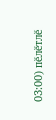03:00) пӗлӗтлӗ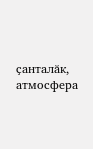ҫанталӑк, атмосфера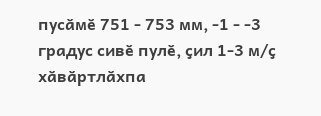пусӑмӗ 751 - 753 мм, -1 - -3 градус сивӗ пулӗ, ҫил 1-3 м/ҫ хӑвӑртлӑхпа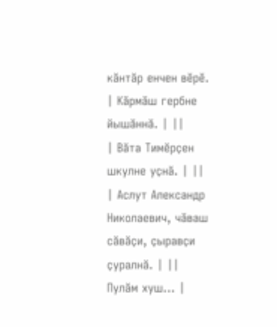кӑнтӑр енчен вӗрӗ.
| Кӑрмӑш гербне йышӑннӑ. | ||
| Вӑта Тимӗрҫен шкулне уҫнӑ. | ||
| Аслут Александр Николаевич, чӑваш сӑвӑҫи, ҫыравҫи ҫуралнӑ. | ||
Пулӑм хуш... |